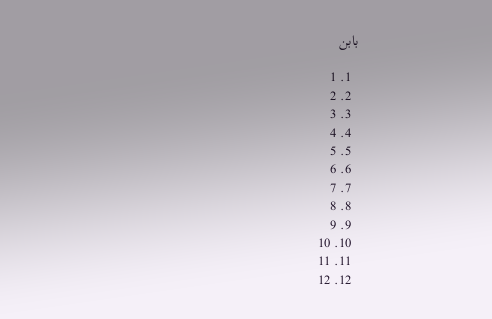بابن

  1. 1
  2. 2
  3. 3
  4. 4
  5. 5
  6. 6
  7. 7
  8. 8
  9. 9
  10. 10
  11. 11
  12. 12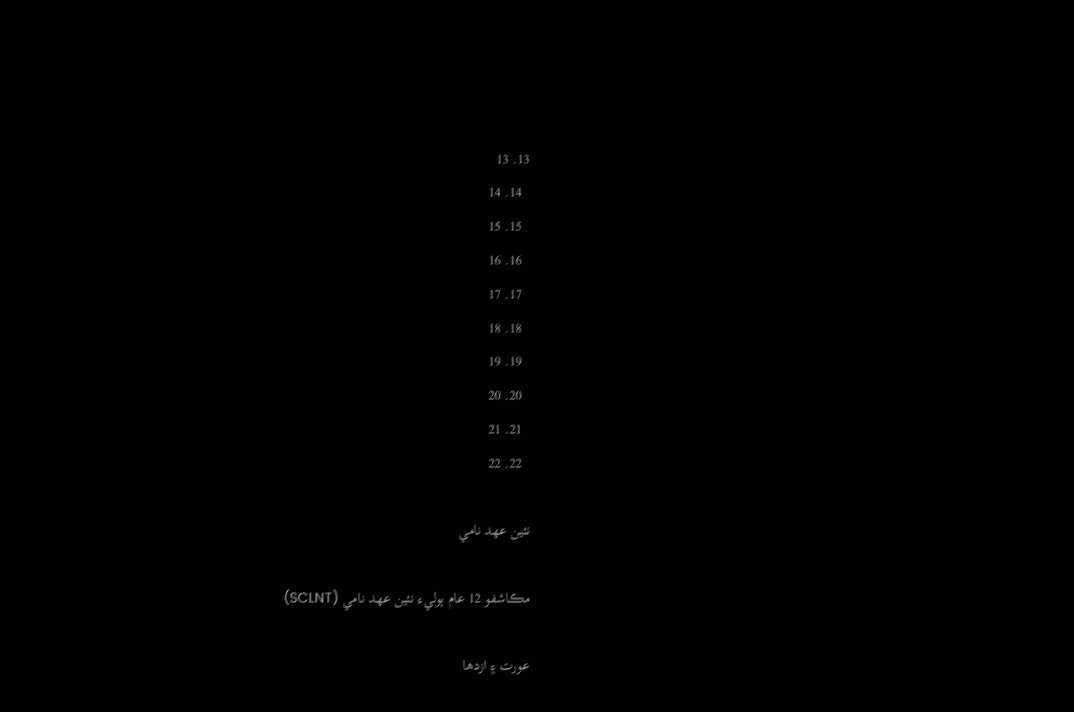13. 13
  14. 14
  15. 15
  16. 16
  17. 17
  18. 18
  19. 19
  20. 20
  21. 21
  22. 22

نئين عهد نامي

مڪاشفو 12 عام ٻوليء نئين عهد نامي (SCLNT)

عورت ۽ ازدھا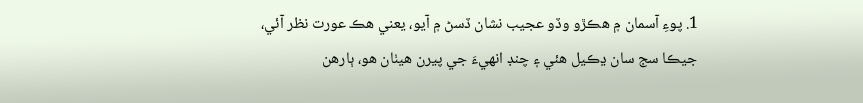1. پوءِ آسمان ۾ ھڪڙو وڏو عجيب نشان ڏسڻ ۾ آيو، يعني ھڪ عورت نظر آئي، جيڪا سج سان ڍڪيل ھئي ۽ چنڊ انھيءَ جي پيرن ھيٺان ھو، ٻارھن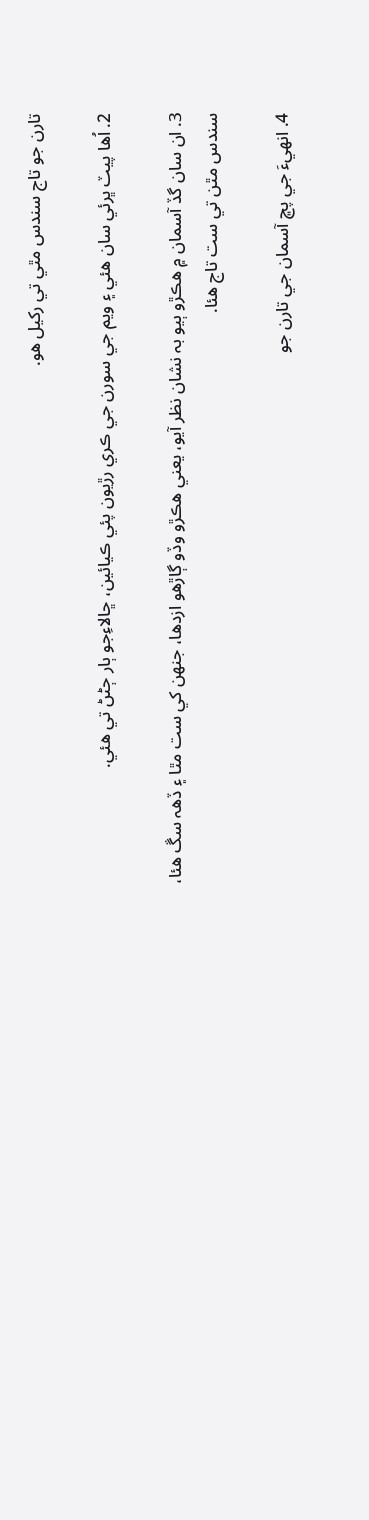تارن جو تاج سندس مٿي تي رکيل ھو.

2. اُھا پيٽ ڀرئي سان ھئي ۽ ويم جي سورن جي ڪري رڙيون پئي ڪيائين، ڇالاءِجو ٻار ڄڻڻ تي ھئي.

3. ان سان گڏ آسمان ۾ ھڪڙو ٻيو بہ نشان نظر آيو، يعني ھڪڙو وڏو ڳاڙھو ازدھا، جنھن کي ست مٿا ۽ ڏھہ سڱ ھئا، سندس مٿن تي ست تاج ھئا.

4. انھيءَ جي پڇ آسمان جي تارن جو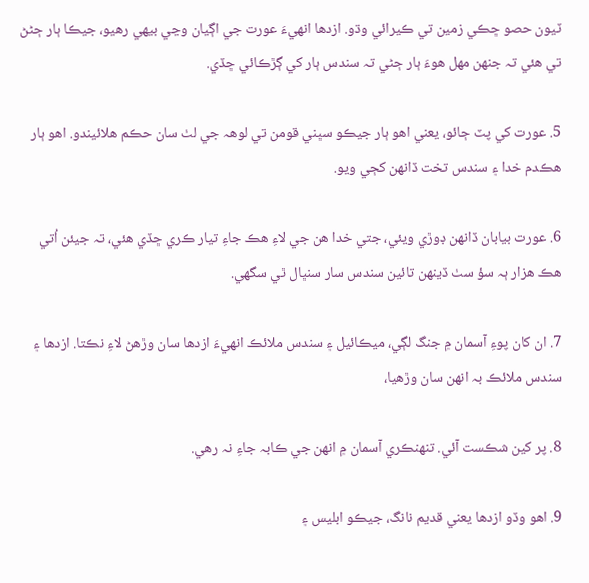ٽيون حصو ڇڪي زمين تي ڪيرائي وڌو. ازدھا انھيءَ عورت جي اڳيان وڃي بيھي رھيو، جيڪا ٻار ڄڻڻ تي ھئي تہ جنھن مھل ھوءَ ٻار ڄڻي تہ سندس ٻار کي ڳڙڪائي ڇڏي.

5. عورت کي پٽ ڄائو، يعني اھو ٻار جيڪو سڀني قومن تي لوھہ جي لٺ سان حڪم ھلائيندو. اھو ٻار ھڪدم خدا ۽ سندس تخت ڏانھن کڄي ويو.

6. عورت بيابان ڏانھن ڊوڙي ويئي، جتي خدا ھن جي لاءِ ھڪ جاءِ تيار ڪري ڇڏي ھئي، تہ جيئن اُتي ھڪ ھزار ٻہ سؤ سٺ ڏينھن تائين سندس سار سنڀال ٿي سگھي.

7. ان کان پوءِ آسمان ۾ جنگ لڳي، ميڪائيل ۽ سندس ملائڪ انھيءَ ازدھا سان وڙھڻ لاءِ نڪتا. ازدھا ۽ سندس ملائڪ بہ انھن سان وڙھيا،

8. پر کين شڪست آئي. تنھنڪري آسمان ۾ انھن جي ڪابہ جاءِ نہ رھي.

9. اھو وڏو ازدھا يعني قديم نانگ، جيڪو ابليس ۽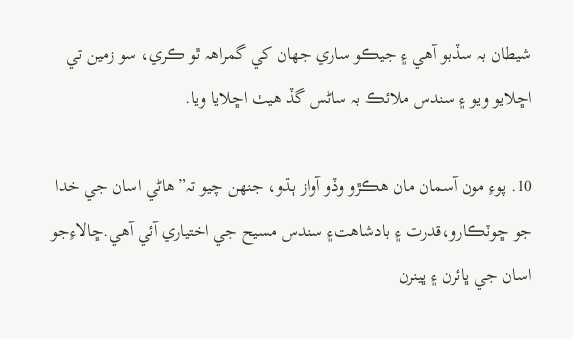شيطان بہ سڏبو آھي ۽ جيڪو ساري جھان کي گمراھہ ٿو ڪري، سو زمين تي اڇلايو ويو ۽ سندس ملائڪ بہ ساڻس گڏ ھيٺ اڇلايا ويا.

10. پوءِ مون آسمان مان ھڪڙو وڏو آواز ٻڌو، جنھن چيو تہ”ھاڻي اسان جي خدا جو ڇوٽڪارو،قدرت ۽ بادشاھت۽ سندس مسيح جي اختياري آئي آھي.ڇالاءِجو اسان جي ڀائرن ۽ ڀينرن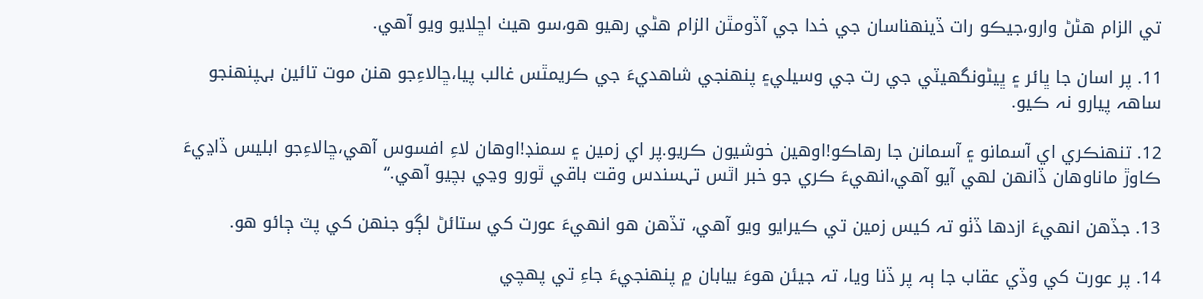تي الزام ھڻڻ وارو،جيڪو رات ڏينھناسان جي خدا جي آڏومٿن الزام ھڻي رھيو ھو،سو ھيٺ اڇلايو ويو آھي.

11. پر اسان جا ڀائر ۽ ڀيڻونگھيٽي جي رت جي وسيلي۽ پنھنجي شاھديءَ جي ڪريمٿس غالب پيا،ڇالاءِجو ھنن موت تائين بہپنھنجو ساھہ پيارو نہ ڪيو.

12. تنھنڪري اي آسمانو ۽ آسمانن جا رھاڪو!اوھين خوشيون ڪريو.پر اي زمين ۽ سمنڊ!اوھان لاءِ افسوس آھي،ڇالاءِجو ابليس ڏاڍيءَ ڪاوڙ ماناوھان ڏانھن لھي آيو آھي،انھيءَ ڪري جو خبر اٿس تہسندس وقت باقي ٿورو وڃي بچيو آھي.“

13. جڏھن انھيءَ ازدھا ڏٺو تہ کيس زمين تي ڪيرايو ويو آھي، تڏھن ھو انھيءَ عورت کي ستائڻ لڳو جنھن کي پٽ ڄائو ھو.

14. پر عورت کي وڏي عقاب جا ٻہ پر ڏنا ويا، تہ جيئن ھوءَ بيابان ۾ پنھنجيءَ جاءِ تي پھچي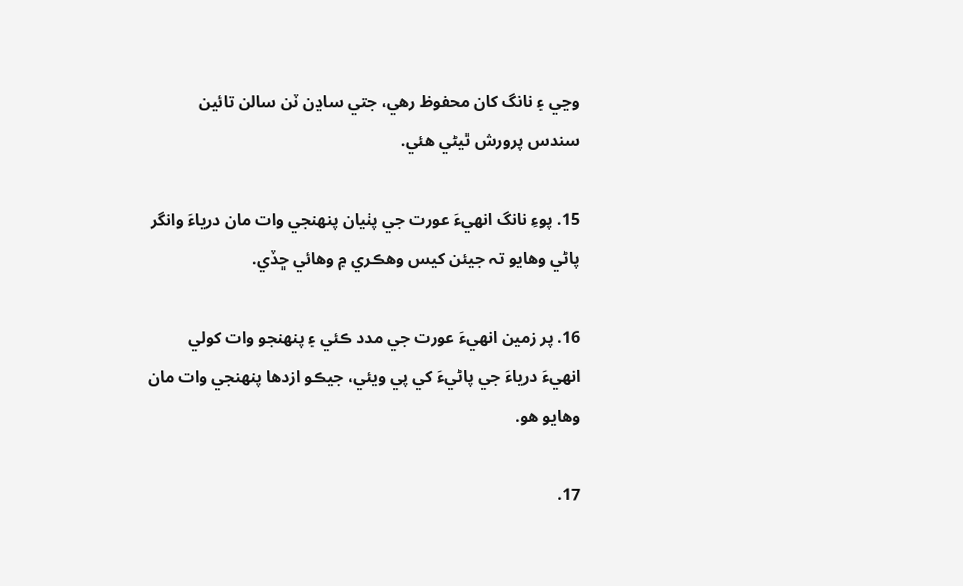وڃي ۽ نانگ کان محفوظ رھي، جتي ساڍن ٽن سالن تائين سندس پرورش ٿيڻي ھئي.

15. پوءِ نانگ انھيءَ عورت جي پٺيان پنھنجي وات مان درياءَ وانگر پاڻي وھايو تہ جيئن کيس وھڪري ۾ وھائي ڇڏي.

16. پر زمين انھيءَ عورت جي مدد ڪئي ۽ پنھنجو وات کولي انھيءَ درياءَ جي پاڻيءَ کي پي ويئي، جيڪو ازدھا پنھنجي وات مان وھايو ھو.

17.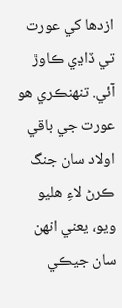ازدھا کي عورت تي ڏاڍي ڪاوڙ آئي. تنھنڪري ھو عورت جي باقي اولاد سان جنگ ڪرڻ لاءِ ھليو ويو، يعني انھن سان جيڪي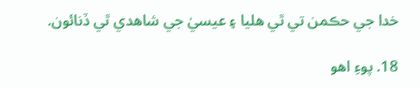خدا جي حڪمن تي ٿي ھليا ۽ عيسيٰ جي شاھدي ٿي ڏنائون.

18. پوءِ اھو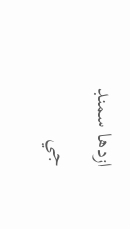ازدھا سمنڊ جي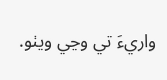واريءَ تي وڃي ويٺو.